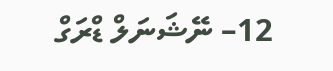12– ނޭޝަނަލް ޑްރަގް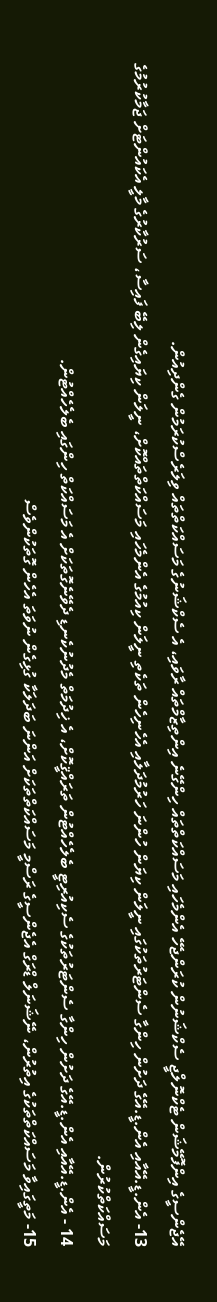އޭޖެންސީގެ އިންފޮމޭޝަން ޓެކްނޮލްޖީ ސެކްޝަނުން ކުރަންޖެހޭ އެންމެހައި މަސައްކަތްތައް ހިންގޭނެ އިންތިޒާމްތައް ރާވައި، އެ ސެކްޝަނުގެ މަސައްކަތްތައް ވިލަރެސްކުރަމުން ގެންދިއުން.
13- އެން.ޑީ.އޭއާއި އެން.ޑީ.އޭގެ ދަށުން ހިންގާ ސެންޓަރުތަކުގައި ނީލަން ކިޔަން ހުންނަ ހަރުމުދަލާއި އެހެނިހެން ތަކެތި ނީލަން ކިއުމުގެ އެންމެހައި މަސައްކަތްތައްކޮށް، ނީލަން ކިޔައިގެން ލިބޭ ފައިސާ، ސަރުކާރުގެ މާލީ އެކައުންޓަށް ޖަމާކުރުމުގެ މަސައްކަތްކުރުން.
14 - އެން.ޑީ.އޭއާއި އެން.ޑީ.އޭގެ ދަށުން ހިންގާ ސެންޓަރުތަކުގެ ސެކިއުރިޓީ ބެލެހެއްޓުން ތަރައްޤީކޮށް، އެ ޚިދުމަތް މެދުނުކެނޑި ދެވޭނެގޮތަކަށް އެ މަސައްކަތް ހިންގައި ބެލެހެއްޓުން.
15- މަތީގައިވާ މަސައްކަތްތަކުގެ އިތުރުން، ނޭޝަނަލް ޑްރަގް އެޖެންސީގެ ރަސްމީ މަސައްކަތްތަކަށް އަންނަ ބަދަލަކާ ގުޅިގެން ނުވަތަ އެހެން ގޮތަކުންވެސް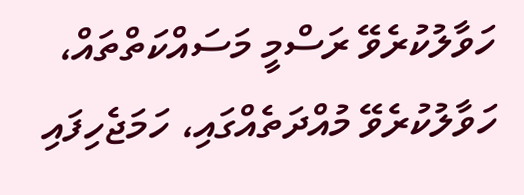ހަވާލުކުރެވޭ ރަސްމީ މަސައްކަތްތައް،  ހަވާލުކުރެވޭ މުއްދަތެއްގައި، ހަމަޖެހިފައި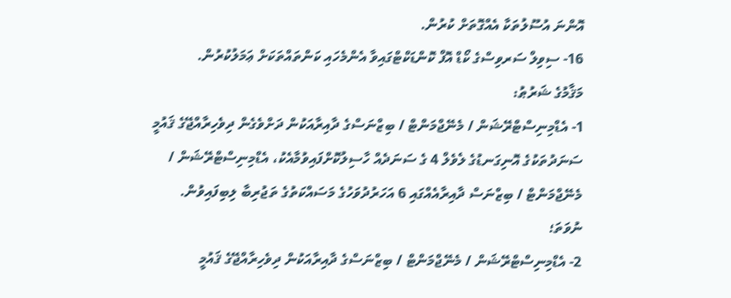އޮންނަ އުސޫލުތަކާ އެއްގޮތަށް ކުރުން.
16- ސިވިލް ސަރވިސްގެ ކޯޑް އޮފް ކޮންޑަކްޓްގައިވާ އެންމެހައި ކަންތައްތަކަށް ޢަމަލުކުރުން.
މަޤާމުގެ ޝަރުޠު:
1- އެޑްމިނިސްޓްރޭޝަން / މެނޭޖްމަންޓް / ބިޒްނަސްގެ ދާއިރާއަކުން ދަށްވެގެން ދިވެހިރާއްޖޭގެ ޤައުމީ ސަނަދުތަކުގެ އޮނިގަނޑުގެ ލެވެލް 4 ގެ ސަނަދެއް ހާސިލުކޮށްފައިވުމާއެކު، އެޑްމިނިސްޓްރޭޝަން / މެނޭޖްމަންޓް / ބިޒްނަސް ދާއިރާއެއްގައި 6 އަހަރުދުވަހުގެ މަސައްކަތުގެ ތަޖުރިބާ ލިބިފައިވުން. ނުވަތަ؛
2- އެޑްމިނިސްޓްރޭޝަން / މެނޭޖްމަންޓް / ބިޒްނަސްގެ ދާއިރާއަކުން ދިވެހިރާއްޖޭގެ ޤައުމީ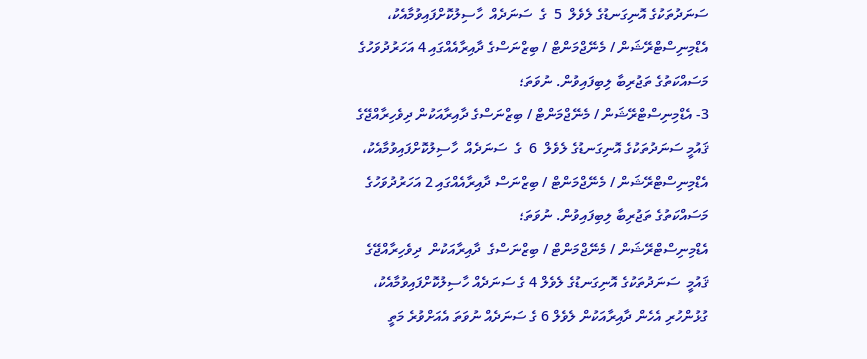ސަނަދުތަކުގެ އޮނިގަނޑުގެ ލެވެލް  5  ގެ  ސަނަދެއް  ހާސިލުކޮށްފައިވުމާއެކު،  އެޑްމިނިސްޓްރޭޝަން / މެނޭޖްމަންޓް / ބިޒްނަސްގެ ދާއިރާއެއްގައި 4 އަހަރުދުވަހުގެ މަސައްކަތުގެ ތަޖުރިބާ ލިބިފައިވުން. ނުވަތަ؛
3- އެޑްމިނިސްޓްރޭޝަން / މެނޭޖްމަންޓް / ބިޒްނަސްގެ ދާއިރާއަކުން ދިވެހިރާއްޖޭގެ ޤައުމީ ސަނަދުތަކުގެ އޮނިގަނޑުގެ ލެވެލް  6  ގެ  ސަނަދެއް  ހާސިލުކޮށްފައިވުމާއެކު،  އެޑްމިނިސްޓްރޭޝަން / މެނޭޖްމަންޓް / ބިޒްނަސް ދާއިރާއެއްގައި 2 އަހަރުދުވަހުގެ މަސައްކަތުގެ ތަޖުރިބާ ލިބިފައިވުން. ނުވަތަ؛
އެޑްމިނިސްޓްރޭޝަން / މެނޭޖްމަންޓް / ބިޒްނަސްގެ  ދާއިރާއަކުން  ދިވެހިރާއްޖޭގެ  ޤައުމީ  ސަނަދުތަކުގެ އޮނިގަނޑުގެ ލެވެލް 4 ގެ ސަނަދެއް ހާސިލުކޮށްފައިވުމާއެކު، ގުޅުންހުރި އެހެން ދާއިރާއަކުން ލެވެލް 6 ގެ ސަނަދެއް ނުވަތަ އެއަށްވުރެ މަތީ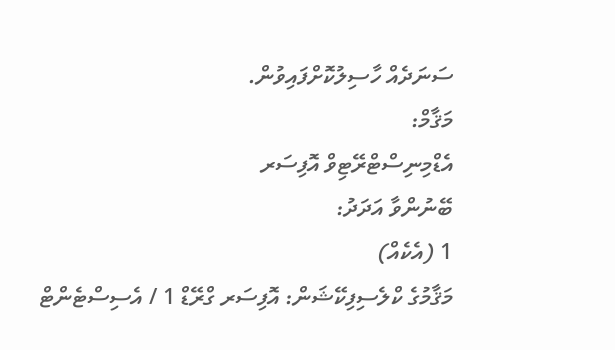ސަނަދެއް ހާސިލުކޮށްފައިވުން.
މަޤާމް:
އެޑްމިނިސްޓްރޭޓިވް އޮފިސަރ
ބޭނުންވާ އަދަދު:
1 (އެކެއް)
މަޤާމުގެ ކްލެސިފިކޭޝަން: އޮފިސަރ ގްރޭޑް 1 / އެސިސްޓެންޓް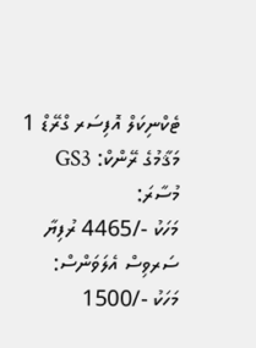ޓެކްނިކަލް އޮފިސަރ ގްރޭޑް 1
މަޤާމުގެ ރޭންކް: GS3
މުސާރަ:
މަހަކު -/4465 ރުފިޔާ
ސަރވިސް އެލަވަންސް:
މަހަކު -/1500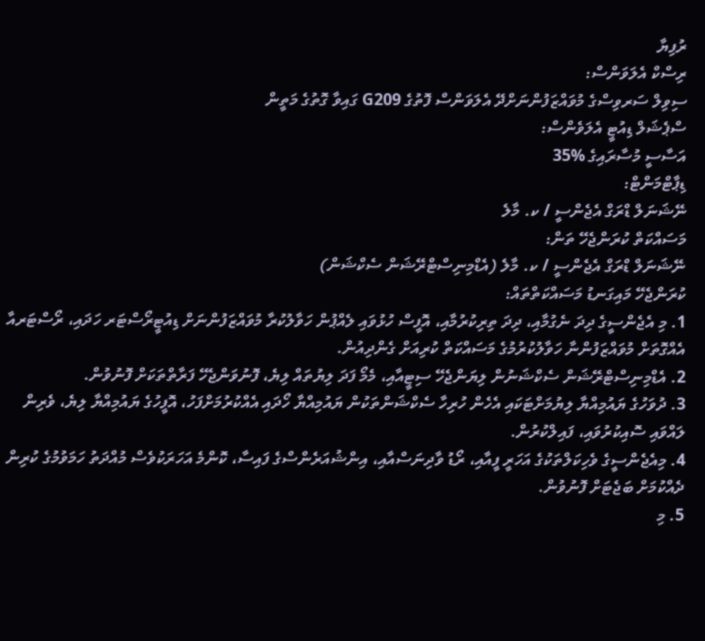ރުފިޔާ
ރިސްކް އެލަވަންސް:
ސިވިލް ސަރވިސްގެ މުވައްޒަފުންނަށްދޭ އެލަވަންސް ފޮތުގެ G209 ގައިވާ ގޮތުގެ މަތީން
ސްޕެޝަލް ޑިއުޓީ އެލަވެންސް:
އަސާސީ މުސާރައިގެ %35
ޑިޕާޓްމަންޓް:
ނޭޝަނަލް ޑްރަގް އެޖެންސީ / ކ. މާލެ
މަސައްކަތް ކުރަންޖެހޭ ތަން:
ނޭޝަނަލް ޑްރަގް އެޖެންސީ / ކ. މާލެ (އެޑްމިނިސްޓްރޭޝަން ސެކްޝަން)
ކުރަންޖެހޭ މައިގަނޑު މަސައްކަތްތައް:
1. މި އެޖެންސީގެ ދިދަ ނެގުމާއި، ދިދަ ތިރިކުރުމާއި، އޮފީސް ހުޅުވައި ލެއްޕުން ހަވާލުކުރާ މުވައްޒަފުންނަށް ޑިއުޓީރޯސްޓަރ ހަދައި، ރޯސްޓަރއާ އެއްގޮތަށް މުވައްޒަފުންނާ ހަވާލުކުރުމުގެ މަސައްކަތް ކުރިއަށް ގެންދިއުން.
2. އެޑްމިނިސްޓްރޭޝަން ސެކްޝަނުން ލިޔަންޖެހޭ ސިޓީއާއި، މެމޯ ފަދަ ލިޔުތައް ލިޔެ، ފޮނުވަންޖެހޭ ފަރާތްތަކަށް ފޮނުވުން.
3. ދުވަހުގެ ޔައުމިއްޔާ ލިޔުމަށްޓަކައި އެހެން ހުރިހާ ސެކްޝަންތަކުން ޔައުމިއްޔާ ހޯދައި އެއްކުރުމަށްފަހު، އޮފީހުގެ ޔައުމިއްޔާ ލިޔެ، ވެރިން ލައްވައި ސޮއިކުރުވައި، ފައިލްކުރުން.
4. މިއެޖެންސީގެ ވެހިކަލްތަކުގެ އަހަރީ ފީއާއި، ރޯޑު ވާދިނަސްއާއި، އިންޝުއަރެންސްގެ ފައިސާ، ކޮންމެ އަހަރަކުވެސް މުއްދަތު ހަމަވުމުގެ ކުރިން ދެއްކުމަށް ބަޖެޓަށް ފޮނުވުން.
5. މި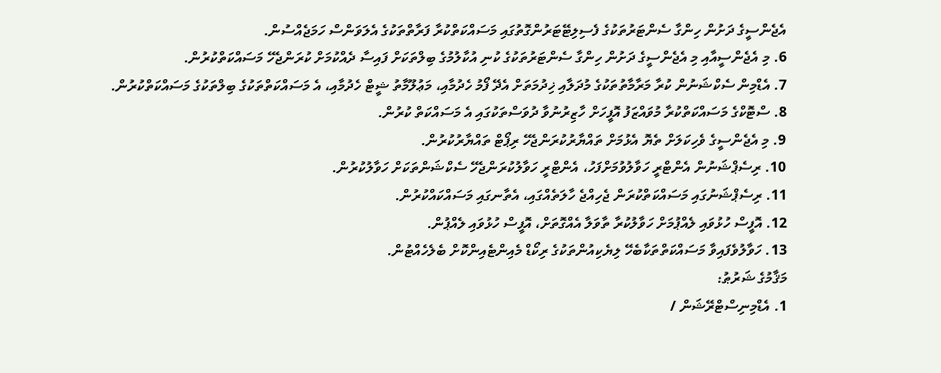އެޖެންސީގެ ދަށުން ހިންގާ ސެންޓަރުތަކުގެ ފެސިލިޓޭޓަރުންގޮތުގައި މަސައްކަތްކުރާ ފަރާތްތަކުގެ އެލަވަންސް ހަމަޖެއްސުން.
6. މި އެޖެންސީއާއި މި އެޖެންސީގެ ދަށުން ހިންގާ ސެންޓަރުތަކުގެ ކުނި އުކާލުމުގެ ބިލްތަކަށް ފައިސާ ދެއްކުމަށް ކުރަންޖެހޭ މަސައްކަތްކުރުން.
7. އެޑްމިން ސެކްޝަނުން ކުރާ މަރާމާތުތަކުގެ މުދަލާއި ޚިދުމަތަށް އެދޭ ފޯމު ހެދުމާއި، މަޢުލޫމާތު ޝީޓް ހެދުމާއި، އެ މަސައްކަތްތަކުގެ ބިލްތަކުގެ މަސައްކަތްކުރުން.
8. ސްޓޮކްގެ މަސައްކަތްކުރާ މުވައްޒަފު އޮފީހަށް ހާޒިރުނުވާ ދުވަސްތަކުގައި އެ މަސައްކަތް ކުރުން.
9. މި އެޖެންސީގެ ވެހިކަލަށް ތެޔޮ އެޅުމަށް ތައްޔާރުކުރަންޖެހޭ ރިޕޯޓް ތައްޔާރުކުރުން.
10. ރިސެޕްޝަނުން އެންޓްރީ ހަވާލުވުމަށްފަހު، އެންޓްރީ ހަވާލުކުރަންޖެހޭ ސެކްޝަންތަކަށް ހަވާލުކުރުން.
11. ރިސެޕްޝަނުގައި މަސައްކަތްކުރަން ޖެހިއްޖެ ހާލަތެއްގައި، އެތާނގައި މަސައްކައްކުރުން.
12. އޮފީސް ހުޅުވައި ލެއްޕުމަށް ހަވާލުކުރާ ތާވަލާ އެއްގޮތަށް، އޮފީސް ހުޅުވައި ލެއްޕުން.
13. ހަވާލުވެފައިވާ މަސައްކަތްތަކާބެހޭ ލިޔެކިއުންތަކުގެ ރިކޯޑް މެއިންޓެއިންކޮށް ބެލެހެއްޓުން.
މަޤާމުގެ ޝަރުޠު:
1. އެޑްމިނިސްޓްރޭޝަން /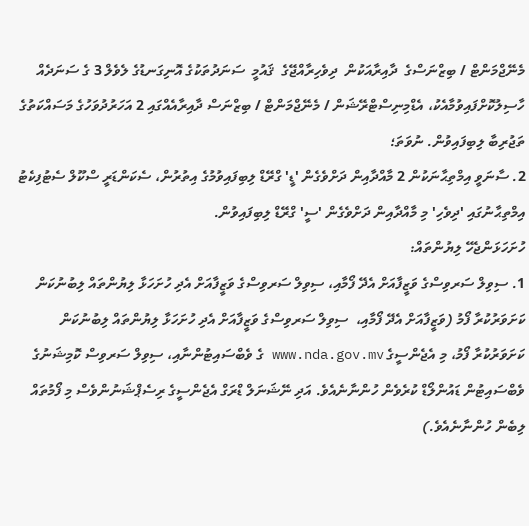މެނޭޖްމަންޓް / ބިޒްނަސްގެ  ދާއިރާއަކުން  ދިވެހިރާއްޖޭގެ  ޤައުމީ  ސަނަދުތަކުގެ އޮނިގަނޑުގެ ލެވެލް 3 ގެ ސަނަދެއް ހާސިލުކޮށްފައިވުމާއެކު، އެޑްމިނިސްޓްރޭޝަން / މެނޭޖްމަންޓް / ބިޒްނަސް ދާއިރާއެއްގައި 2 އަހަރުދުވަހުގެ މަސައްކަތުގެ ތަޖުރިބާ ލިބިފައިވުން. ނުވަތަ؛
2. ސާނަވީ އިމްތިޙާނަކުން 2 މާއްދާއިން ދަށްވެގެން 'ޑީ' ގްރޭޑް ލިބިފައިވުމުގެ އިތުރުން، ސެކަންޑަރީ ސްކޫލް ސެޓުފިކެޓު އިމްތިޙާނުގައި 'ދިވެހި' މި މާއްދާއިން ދަށްވެގެން 'ސީ' ގްރޭޑް ލިބިފައިވުން.
ހުށަހަޅަންޖެހޭ ލިޔުންތައް:
1. ސިވިލް ސަރވިސްގެ ވަޒީފާއަށް އެދޭ ފޯމާއި، ސިވިލް ސަރވިސްގެ ވަޒީފާއަށް އެދި ހުށަހަޅާ ލިޔުންތައް ލިބުނުކަން ކަށަވަރުކުރާ ފޯމު (ވަޒީފާއަށް އެދޭ ފޯމާއި،  ސިވިލް ސަރވިސްގެ ވަޒީފާއަށް އެދި ހުށަހަޅާ ލިޔުންތައް ލިބުނުކަން ކަށަވަރުކުރާ ފޯމު، މި އެޖެންސީގެ www.nda.gov.mv ގެ ވެބްސައިޓުންނާއި، ސިވިލް ސަރވިސް ކޮމިޝަނުގެ ވެބްސައިޓުން ޑައުންލޯޑް ކުރެވެން ހުންނާނެއެވެ. އަދި ނޭޝަނަލް ޑްރަގް އެޖެންސީގެ ރިސެޕްޝަނުންވެސް މި ފޯމުތައް ލިބެން ހުންނާނެއެވެ.)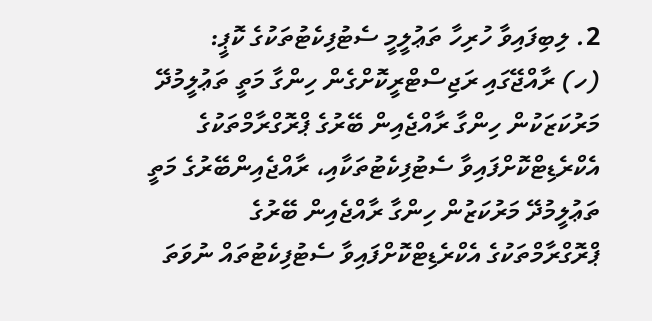2. ލިބިފައިވާ ހުރިހާ ތަޢުލީމީ ސެޓުފިކެޓުތަކުގެ ކޮޕީ:
(ހ) ރާއްޖޭގައި ރަޖިސްޓްރީކޮށްގެން ހިންގާ މަތީ ތަޢުލީމުދޭ މަރުކަޒަކުން ހިންގާ ރާއްޖެއިން ބޭރުގެ ޕްރޮގްރާމްތަކުގެ އެކްރެޑިޓްކޮށްފައިވާ ސެޓުފިކެޓުތަކާއި، ރާއްޖެއިންބޭރުގެ މަތީ ތަޢުލީމުދޭ މަރުކަޒުން ހިންގާ ރާއްޖެއިން ބޭރުގެ ޕްރޮގްރާމްތަކުގެ އެކްރެޑިޓްކޮށްފައިވާ ސެޓުފިކެޓުތައް ނުވަތަ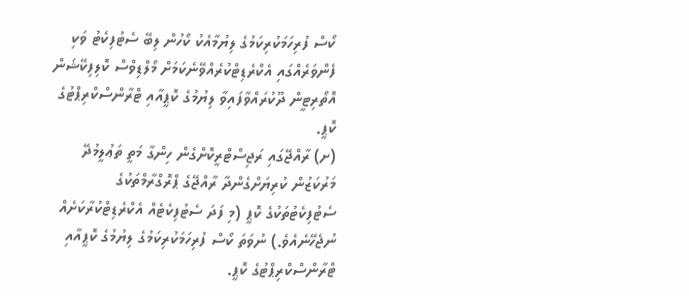ކޯސް ފުރިހަމަކުރިކަމުގެ ލިޔުމާއެކު ކޯހުން ލިބޭ ސެޓުފިކެޓު ވަކި ފެންވަރެއްގައި އެކްރެޑިޓްކުރެއްވޭނެކަމަށް މޯލްޑިވްސް ކޮލިފިކޭޝަން އޮތޯރިޓީން ދޫކުރައްވާފައިވާ ލިޔުމުގެ ކޮޕީއާއި ޓްރާންސްކްރިޕްޓުގެ ކޮޕީ.
(ށ) ރާއްޖޭގައި ރަޖިސްޓްރީކޮށްގެން ހިންގާ މަތީ ތަޢުލީމުދޭ މަރުކަޒުން ކުރިޔަށްގެންދާ ރާއްޖޭގެ ޕްރޮގްރާމްތަކުގެ ސެޓުފިކެޓުތަކުގެ ކޮޕީ (މި ފަދަ ސެޓުފިކެޓެއް އެކްރެޑިޓްކުރާކަށެއް ނުޖެހޭނެއެވެ.) ނުވަތަ ކޯސް ފުރިހަމަކުރިކަމުގެ ލިޔުމުގެ ކޮޕީއާއި ޓްރާންސްކްރިޕްޓުގެ ކޮޕީ.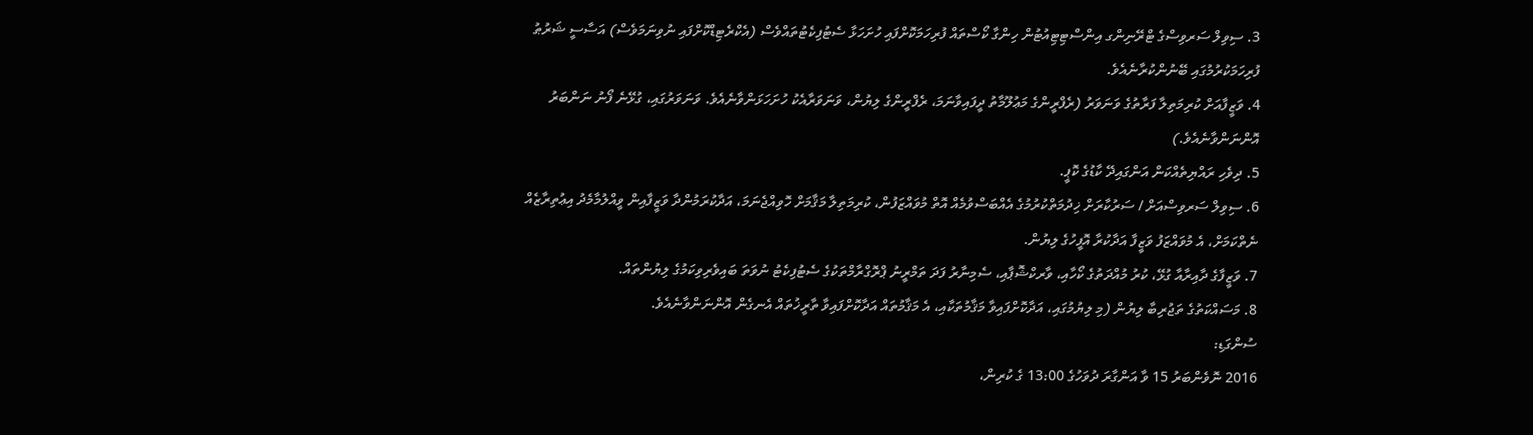3. ސިވިލް ސަރވިސްގެ ޓްރޭނިންގ އިންސްޓިޓިއުޓުން ހިންގާ ކޯސްތައް ފުރިހަމަކޮށްފައި ހުށަހަޅާ ސެޓުފިކެޓުތައްވެސް (އެކްރެޓިޑްކޮށްފައި ނުވިނަމަވެސް) އަސާސީ ޝަރުޠު ފުރިހަމަކުރުމުގައި ބޭނުންކުރާނެއެވެ.
4. ވަޒީފާއަށް ކުރިމަތިލާ ފަރާތުގެ ވަނަވަރު (ރެފްރީންގެ މަޢުލޫމާތު ދީފައިވާނަމަ، ރެފްރީންގެ ލިޔުން، ވަނަވަރާއެކު ހުށަހަޅަންވާނެއެވެ. ވަނަވަރުގައި، ގުޅޭނެ ފޯނު ނަންބަރު އޮންނަންވާނެއެވެ.)
5. ދިވެހި ރައްޔިތެއްކަން އަންގައިދޭ ކާޑުގެ ކޮޕީ.
6. ސިވިލް ސަރވިސްއަށް / ސަރުކާރަށް ޚިދުމަތްކުރުމުގެ އެއްބަސްވުމެއް އޮތް މުވައްޒަފުން، ކުރިމަތިލާ މަޤާމަށް ހޮވިއްޖެނަމަ، އަދާކުރަމުންދާ ވަޒީފާއިން ވީއްލުމާމެދު އިޢުތިރާޒެއް ނެތްކަމަށް، އެ މުވައްޒަފު ވަޒީފާ އަދާކުރާ އޮފީހުގެ ލިޔުން.
7. ވަޒީފާގެ ދާއިރާއާ ގުޅޭ، ކުރު މުއްދަތުގެ ކޯހާއި، ވާރކްޝޮޕާއި، ސެމިނާރު ފަދަ ތަމްރީނު ޕްރޮގްރާމްތަކުގެ ސެޓުފިކެޓު ނުވަތަ ބައިވެރިވިކަމުގެ ލިޔުންތައް.
8. މަސައްކަތުގެ ތަޖުރިބާ ލިޔުން (މި ލިޔުމުގައި، އަދާކޮށްފައިވާ މަޤާމުތަކާއި، އެ މަޤާމުތައް އަދާކޮށްފައިވާ ތާރީޚުތައް އެނގެން އޮންނަންވާނެއެވެ.
ސުންގަޑި:
2016 ނޮވެންބަރު 15 ވާ އަންގާރަ ދުވަހުގެ 13:00 ގެ ކުރިން،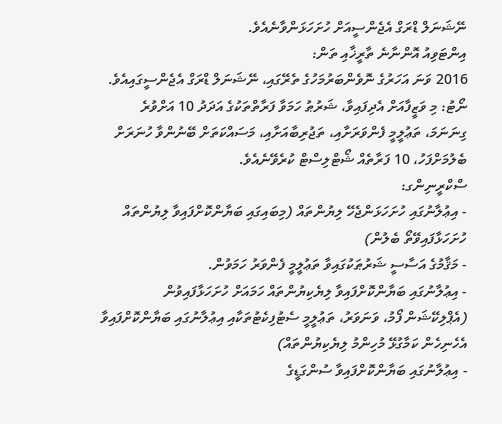ނޭޝަނަލް ޑްރަގް އެޖެންސީއަށް ހުށަހަޅަންވާނެއެވެ.
އިންޓަވިއު އޮންނާނެ ތާރީޚާއި ތަން:
2016 ވަނަ އަހަރުގެ ނޮވެންބަރުމަހުގެ ތެރޭގައި، ނޭޝަނަލް ޑްރަގް އެޖެންސީގައިއެވެ.
ނޯޓު: މި ވަޒީފާއަށް އެދިފައިވާ، ޝަރުޠު ހަމަވާ ފަރާތްތަކުގެ އަދަދު 10 އަށްވުރެ ގިނަނަމަ، ތަޢުލީމީ ފެންވަރަށާއި، ތަޖުރިބާއަށާއި، މަސައްކަތަށް ބޭނުންވާ ހުނަރަށް ބެލުމަށްފަހު، 10 ފަރާތެއް ޝޯޓްލިސްޓް ކުރެވޭނެއެވެ.
ސްކްރީނިންގ:
- އިޢުލާނުގައި ހުށަހަޅަންޖެހޭ ލިޔުންތައް (މިބައިގައި ބަޔާންކޮށްފައިވާ ލިޔުންތައް ހުށަހަޅާފައިވޭތޯ ބެލުން)
- މަޤާމުގެ އަސާސީ ޝަރުޠަކުގައިވާ ތަޢުލީމީ ފެންވަރު ހަމަވުން.
- އިޢުލާނުގައި ބަޔާންކޮށްފައިވާ ލިޔެކިޔުންތައް ހަމައަށް ހުށަހަޅާފައިވުން (އެޕްލިކޭޝަން ފޯމު، ވަނަވަރު، ތަޢުލީމީ ސެޓުފިކެޓުތަކާއި އިޢުލާނުގައި ބަޔާންކޮށްފައިވާ އެހެނިހެން ކަމާގުޅޭ މުހިންމު ލިޔެކިޔުންތައް)
- އިޢުލާނުގައި ބަޔާންކޮށްފައިވާ ސުންގަޑީގެ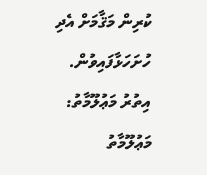ކުރިން މަޤާމަށް އެދި ހުށަހަޅާފައިވުން.
އިތުރު މަޢުލޫމާތު:
މަޢުލޫމާތު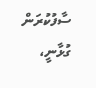ސާފުކުރަން ގުޅާނީ،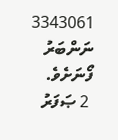3343061 ނަންބަރު ފޯނަށެވެ.
 2 ޞަފަރު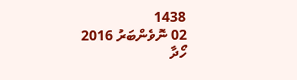1438
02 ނޮވެންބަރު 2016
ހޯދާ